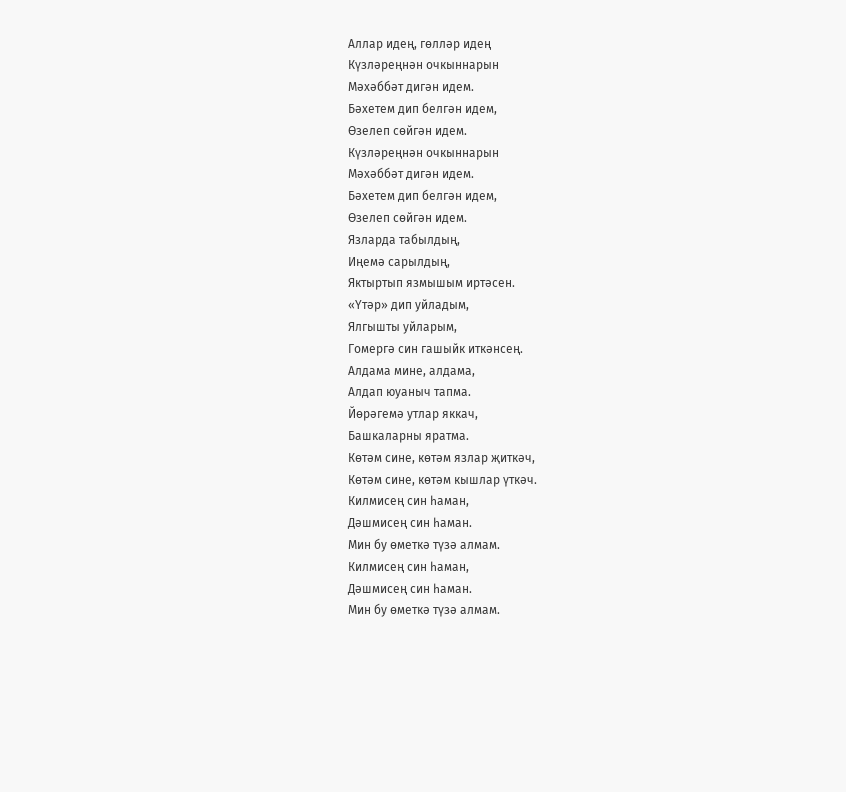Аллар идең, гөлләр идең
Күзләреңнән очкыннарын
Мәхәббәт дигән идем.
Бәхетем дип белгән идем,
Өзелеп сөйгән идем.
Күзләреңнән очкыннарын
Мәхәббәт дигән идем.
Бәхетем дип белгән идем,
Өзелеп сөйгән идем.
Язларда табылдың,
Иңемә сарылдың,
Яктыртып язмышым иртәсен.
«Үтәр» дип уйладым,
Ялгышты уйларым,
Гомергә син гашыйк иткәнсең.
Алдама мине, алдама,
Алдап юуаныч тапма.
Йөрәгемә утлар яккач,
Башкаларны яратма.
Көтәм сине, көтәм язлар җиткәч,
Көтәм сине, көтәм кышлар үткәч.
Килмисең син һаман,
Дәшмисең син һаман.
Мин бу өметкә түзә алмам.
Килмисең син һаман,
Дәшмисең син һаман.
Мин бу өметкә түзә алмам.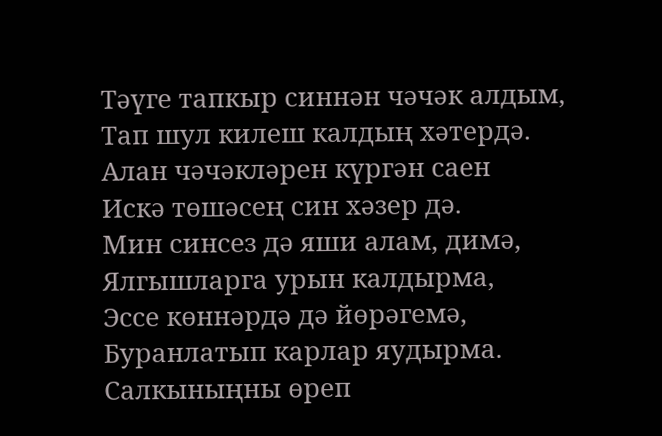Тәүге тапкыр синнән чәчәк алдым,
Тап шул килеш калдың хәтердә.
Алан чәчәкләрен күргән саен
Искә төшәсең син хәзер дә.
Мин синсез дә яши алам, димә,
Ялгышларга урын калдырма,
Эссе көннәрдә дә йөрәгемә,
Буранлатып карлар яудырма.
Салкыныңны өреп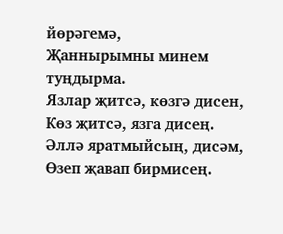йөрәгемә,
Җаннырымны минем туңдырма.
Язлар җитсә, көзгә дисен,
Көз җитсә, язга дисең.
Әллә яратмыйсың, дисәм,
Өзеп җавап бирмисең.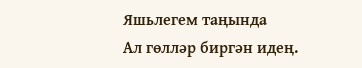Яшьлегем таңында
Ал гөлләр биргән идең.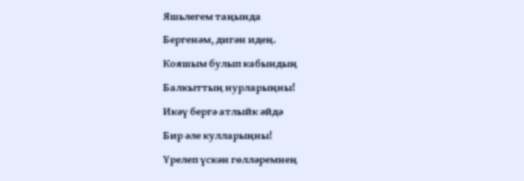Яшьлегем таңында
Бергенәм, дигән идең.
Кояшым булып кабындың
Балкыттың нурларыңны!
Икәү бергә атлыйк әйдә
Бир әле кулларыңны!
Үрелеп үскән гөлләремнең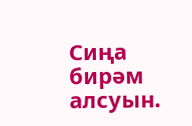Сиңа бирәм алсуын.